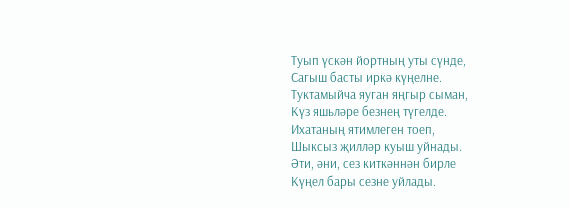Туып үскән йортның уты сүнде,
Сагыш басты иркә күңелне.
Туктамыйча яуган яңгыр сыман,
Күз яшьләре безнең түгелде.
Ихатаның ятимлеген тоеп,
Шыксыз җилләр куыш уйнады.
Әти, әни, сез киткәннән бирле
Күңел бары сезне уйлады.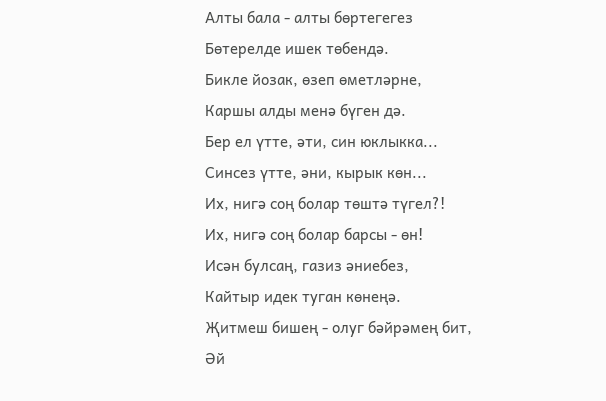Алты бала - алты бөртегегез
Бөтерелде ишек төбендә.
Бикле йозак, өзеп өметләрне,
Каршы алды менә бүген дә.
Бер ел үтте, әти, син юклыкка...
Синсез үтте, әни, кырык көн...
Их, нигә соң болар төштә түгел?!
Их, нигә соң болар барсы - өн!
Исән булсаң, газиз әниебез,
Кайтыр идек туган көнеңә.
Җитмеш бишең - олуг бәйрәмең бит,
Әй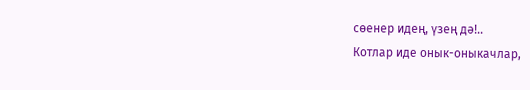сөенер идең, үзең дә!..
Котлар иде онык-оныкачлар,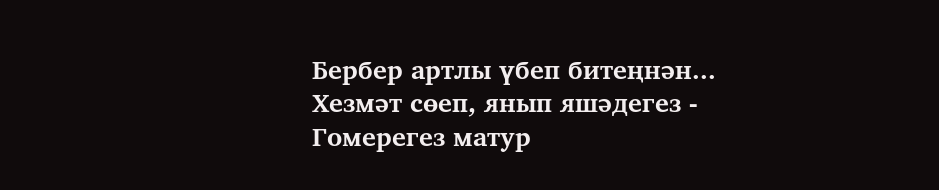Бербер артлы үбеп битеңнән...
Хезмәт сөеп, янып яшәдегез -
Гомерегез матур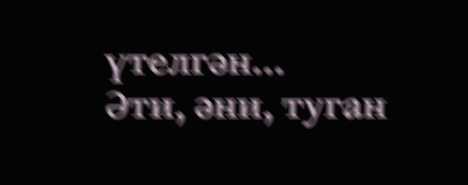үтелгән...
Әти, әни, туган